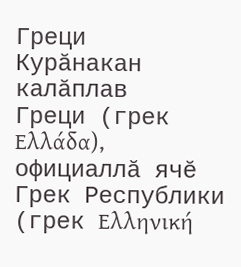Греци
Курӑнакан калӑплав
Греци (грек Ελλάδα), официаллă ячĕ Грек Республики (грек Ελληνική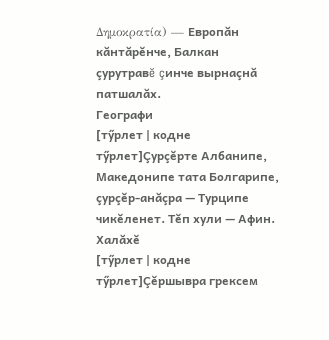Δημοκρατία) — Европăн кăнтăрĕнче, Балкан çурутравĕ çинче вырнаçнă патшалăх.
Географи
[тӳрлет | кодне тӳрлет]Çурçĕрте Албанипе, Македонипе тата Болгарипе, çурçĕр-анăçра — Турципе чикĕленет. Тĕп хули — Афин.
Халăхĕ
[тӳрлет | кодне тӳрлет]Çĕршывра грексем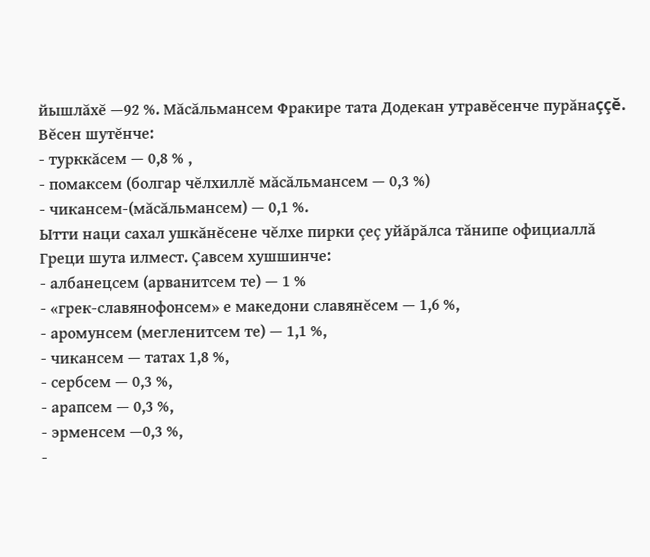йышлăхĕ —92 %. Мăсăльмансем Фракире тата Додекан утравĕсенче пурăнаççĕ. Вĕсен шутĕнче:
- турккăсем — 0,8 % ,
- помаксем (болгар чĕлхиллĕ мăсăльмансем — 0,3 %)
- чикансем-(мăсăльмансем) — 0,1 %.
Ытти наци сахал ушкăнĕсене чĕлхе пирки çеç уйăрăлса тăнипе официаллă Греци шута илмест. Çавсем хушшинче:
- албанецсем (арванитсем те) — 1 %
- «грек-славянофонсем» е македони славянĕсем — 1,6 %,
- аромунсем (мегленитсем те) — 1,1 %,
- чикансем — татах 1,8 %,
- сербсем — 0,3 %,
- арапсем — 0,3 %,
- эрменсем —0,3 %,
-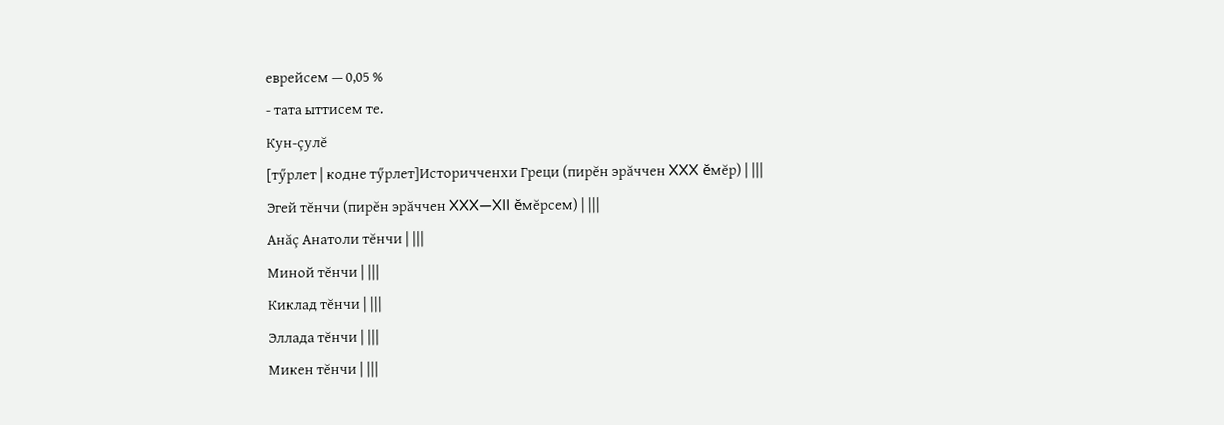еврейсем — 0,05 %
- тата ыттисем те.
Кун-çулĕ
[тӳрлет | кодне тӳрлет]Историчченхи Греци (пирĕн эрăччен XXX ĕмĕр) | |||
Эгей тĕнчи (пирĕн эрăччен XXX—XII ĕмĕрсем) | |||
Анăç Анатоли тĕнчи | |||
Миной тĕнчи | |||
Киклад тĕнчи | |||
Эллада тĕнчи | |||
Микен тĕнчи | |||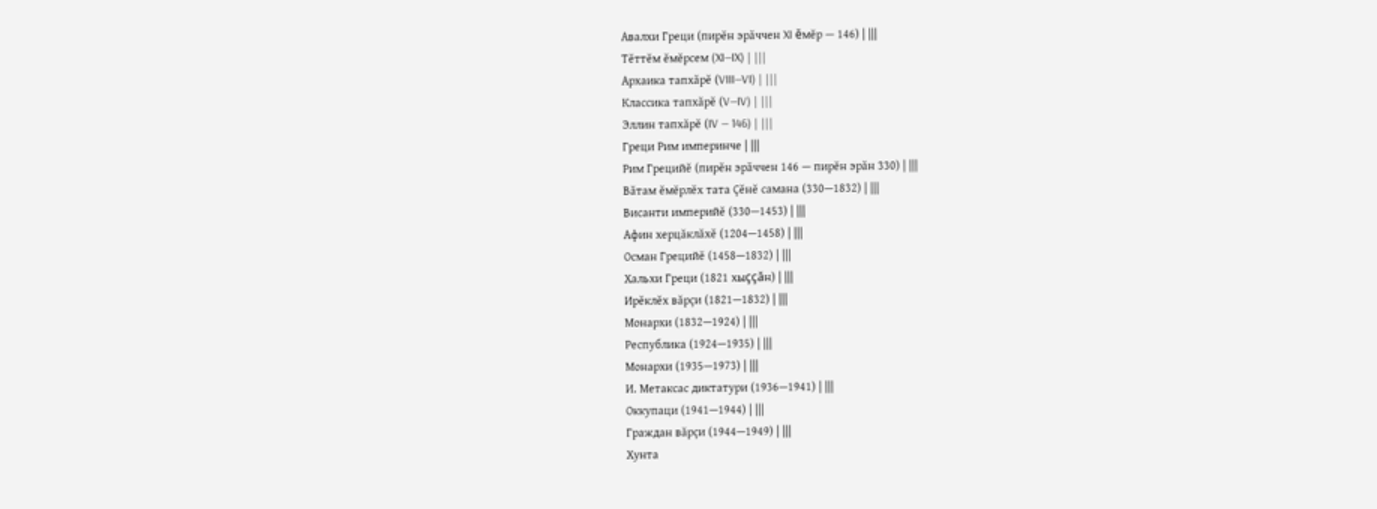Авалхи Греци (пирĕн эрăччен XI ĕмĕр — 146) | |||
Тĕттĕм ĕмĕрсем (XI—IX) | |||
Архаика тапхăрĕ (VIII—VI) | |||
Классика тапхăрĕ (V—IV) | |||
Эллин тапхăрĕ (IV — 146) | |||
Греци Рим империнче | |||
Рим Грецийĕ (пирĕн эрăччен 146 — пирĕн эрăн 330) | |||
Вăтам ĕмĕрлĕх тата Çĕнĕ самана (330—1832) | |||
Висанти империйĕ (330—1453) | |||
Афин херцăклăхĕ (1204—1458) | |||
Осман Грецийĕ (1458—1832) | |||
Хальхи Греци (1821 хыççăн) | |||
Ирĕклĕх вăрçи (1821—1832) | |||
Монархи (1832—1924) | |||
Республика (1924—1935) | |||
Монархи (1935—1973) | |||
И. Метаксас диктатури (1936—1941) | |||
Оккупаци (1941—1944) | |||
Граждан вăрçи (1944—1949) | |||
Хунта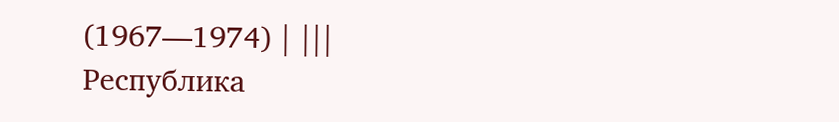(1967—1974) | |||
Республика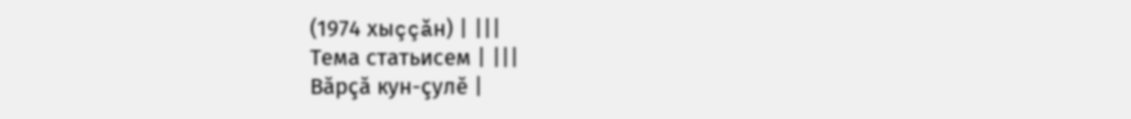(1974 хыççăн) | |||
Тема статьисем | |||
Вăрçă кун-çулĕ |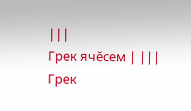|||
Грек ячĕсем | |||
Грек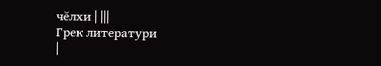чĕлхи | |||
Грек литератури
|